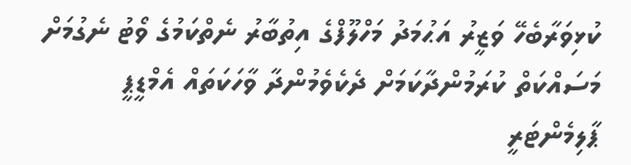ކުޅިވަރާބެހޭ ވަޒީރު އަޙުމަދު މަހްލޫފްގެ އިތުބާރު ނެތްކަމުގެ ވޯޓު ނެގުމަށް މަސައްކަތް ކުރަމުންދާކަމަށް ދެކެވެމުންދާ ވާހަކަތައް އެމްޑީޕީ ޕާލިމެންޓަރީ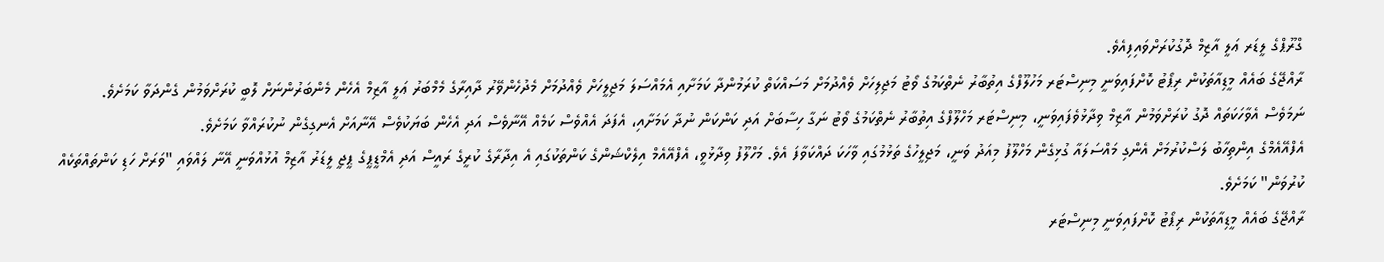ގްރޫޕްގެ ލީޑަރ ޢަލީ އާޒިމް ދޮގުކުރަށްވައިފިއެވެ.
ރާއްޖޭގެ ބައެއް މީޑިއާތަކުން ރިޕޯޓު ކޮށްފައިވަނީ މިނިސްޓަރ މަހުލޫފްގެ އިތުބާރު ނެތްކަމުގެ ވޯޓު މަޖިލިހަށް ވެއްދުމަށް މަސައްކަތް ކުރަމުންދާ ކަމަށާއި އެމައްސަލަ މަޖިލީހަށް ވެއްދުމަށް މެދުހެންވޭރު ދާއިރާގެ މެމްބަރު ޢަލީ އާޒިމް އެހެން މެންބަރުންނަށް ލޮބީ ކުރަށްވަމުން ގެންދަވާ ކަމަށެވެ.
ނަމަވެސް އެވާހަކަތައް ދޮގު ކުރަށްވަމުން އާޒިމް ވިދާޅުވެފައިވަނީ، މިނިސްޓަރ މަހްލޫފްގެ އިތުބާރު ނެތްކަމުގެ ވޯޓު ނަގާ ހިސާބަށް އަދި ކަންކަން ނުދާ ކަމަށާއި، އެފަދަ އެއްވެސް ކަމެއް އޭނާވެސް އަދި އެހެން ބަޔަކުވެސް އޭނާއަށް އެނގިގެން ނުކުރައްވާ ކަމަށެވެ.
އެފްއޭއެމްގެ އިންތިހާބު ލަސްކުރުމަށް އެންގި މައްސަލައާ ގުޅިގެން މަހްލޫފު މިއަދު ވަނީ، މަޖިލީހުގެ ތަޅުމުގައި ވާހަކަ ދައްކަވާފަ އެވެ. މަހްލޫފު ވިދާޅުވީ، އެފްއޭއެމް އިލެކްޝަންގެ ކަންތަކުގައި އެ އިދާރާގެ ކުރީގެ ރައީސް އަދި އެމްޑީޕީގެ ޕީޖީ ލީޑަރު އާޒިމް އުޅުއްވަނީ އޭނާ ލައްވައި "ވަރަށް ހަޑި ކަންތައްތަކެއް ކުރުވަން" ކަމަށެވެ.
ރާއްޖޭގެ ބައެއް މީޑިއާތަކުން ރިޕޯޓު ކޮށްފައިވަނީ މިނިސްޓަރ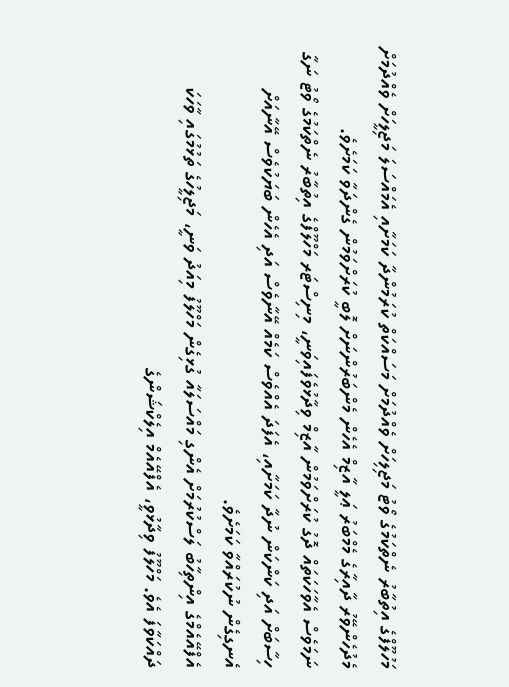މަހުލޫފްގެ އިތުބާރު ނެތްކަމުގެ ވޯޓު މަޖިލިހަށް ވެއްދުމަށް މަސައްކަތް ކުރަމުންދާ ކަމަށާއި އެމައްސަލަ މަޖިލީހަށް ވެއްދުމަށް މެދުހެންވޭރު ދާއިރާގެ މެމްބަރު ޢަލީ އާޒިމް އެހެން މެންބަރުންނަށް ލޮބީ ކުރަށްވަމުން ގެންދަވާ ކަމަށެވެ.
ނަމަވެސް އެވާހަކަތައް ދޮގު ކުރަށްވަމުން އާޒިމް ވިދާޅުވެފައިވަނީ، މިނިސްޓަރ މަހްލޫފްގެ އިތުބާރު ނެތްކަމުގެ ވޯޓު ނަގާ ހިސާބަށް އަދި ކަންކަން ނުދާ ކަމަށާއި، އެފަދަ އެއްވެސް ކަމެއް އޭނާވެސް އަދި އެހެން ބަޔަކުވެސް އޭނާއަށް އެނގިގެން ނުކުރައްވާ ކަމަށެވެ.
އެފްއޭއެމްގެ އިންތިހާބު ލަސްކުރުމަށް އެންގި މައްސަލައާ ގުޅިގެން މަހްލޫފު މިއަދު ވަނީ، މަޖިލީހުގެ ތަޅުމުގައި ވާހަކަ ދައްކަވާފަ އެވެ. މަހްލޫފު ވިދާޅުވީ، އެފްއޭއެމް އިލެކްޝަންގެ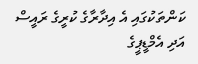ކަންތަކުގައި އެ އިދާރާގެ ކުރީގެ ރައީސް އަދި އެމްޑީޕީގެ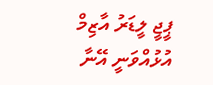ޕީޖީ ލީޑަރު އާޒިމް އުޅުއްވަނީ އޭނާ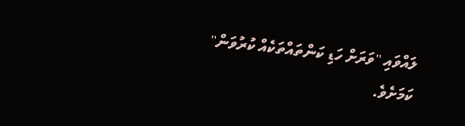ލައްވައި "ވަރަށް ހަޑި ކަންތައްތަކެއް ކުރުވަން" ކަމަށެވެ.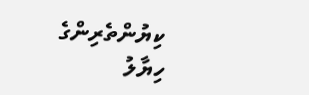ކިޔުންތެރިންގެ ހިޔާލު